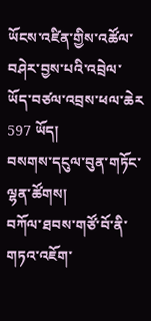ཡོངས་འཛིན་གྱིས་འཚོལ་བཤེར་བྱས་པའི་འབྲེལ་ཡོད་བཙལ་འབྲས་ཕལ་ཆེར 597 ཡོད།
བསགས་དངུལ་བུན་གཏོང་ལྷན་ཚོགས།
བཀོལ་ཐབས་གཙོ་བོ་ནི་གཏའ་འཇོག་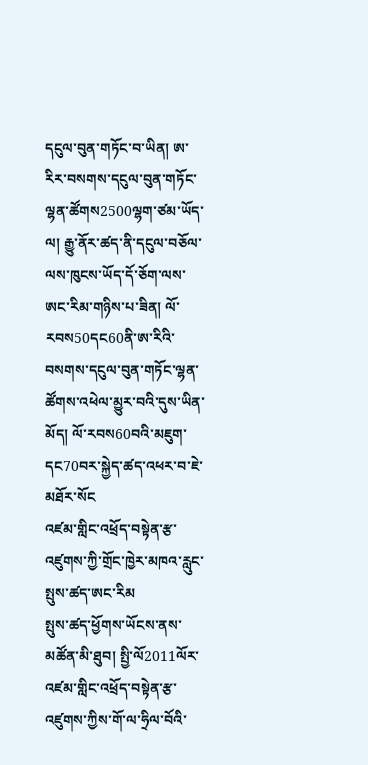དངུལ་བུན་གཏོང་བ་ཡིན། ཨ་རིར་བསགས་དངུལ་བུན་གཏོང་ལྷན་ཚོགས2500ལྷག་ཙམ་ཡོད་ལ། རྒྱུ་ནོར་ཚད་ནི་དངུལ་བཅོལ་ལས་ཁུངས་ཡོད་དོ་ཅོག་ལས་ཨང་རིམ་གཉིས་པ་ཟིན། ལོ་རབས50དང60ནི་ཨ་རིའི་བསགས་དངུལ་བུན་གཏོང་ལྷན་ཚོགས་འཕེལ་མྱུར་བའི་དུས་ཡིན་མོད། ལོ་རབས60བའི་མཇུག་དང70བར་སྐྱེད་ཚད་འཕར་བ་ཇེ་མཐོར་སོང
འཛམ་གླིང་འཕྲོད་བསྟེན་རྩ་འཛུགས་ཀྱི་གྲོང་ཁྱེར་མཁའ་རླུང་སྤུས་ཚད་ཨང་རིམ
སྤུས་ཚད་ཕྱོགས་ཡོངས་ནས་མཚོན་མི་ཐུབ། སྤྱི་ལོ2011ལོར་འཛམ་གླིང་འཕྲོད་བསྟེན་རྩ་འཛུགས་ཀྱིས་གོ་ལ་ཧྲིལ་བོའི་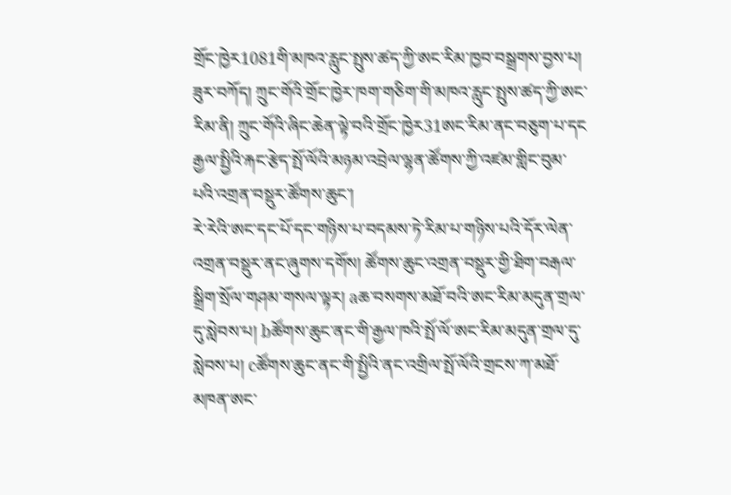གྲོང་ཁྱེར1081གི་མཁའ་རླུང་སྤུས་ཚད་ཀྱི་ཨང་རིམ་ཁྱབ་བསྒྲགས་བྱས་པ། ཟུར་བཀོད། ཀྲུང་གོའི་གྲོང་ཁྱེར་ཁག་གཅིག་གི་མཁའ་རླུང་སྤུས་ཚད་ཀྱི་ཨང་རིམ་ནི། ཀྲུང་གོའི་ཞིང་ཆེན་ལྟེ་བའི་གྲོང་ཁྱེར31ཨང་རིམ་ནང་བཅུག་པ་དང
རྒྱལ་སྤྱིའི་རྐང་རྩེད་སྤོ་ལོའི་མཉམ་འབྲེལ་ལྷན་ཚོགས་ཀྱི་འཛམ་གླིང་བུམ་པའི་འགྲན་བསྡུར་ཚོགས་ཆུང་།
རེ་རེའི་ཨང་དང་པོ་དང་གཉིས་པ་བདམས་ཏེ་རིམ་པ་གཉིས་པའི་དོར་ལེན་འགྲན་བསྡུར་ནང་ཞུགས་དགོས། ཚོགས་ཆུང་འགྲན་བསྡུར་གྱི་ཐིག་བརྒལ་སྒྲིག་སྲོལ་གཤམ་གསལ་ལྟར། aཆ་བསགས་མཐོ་བའི་ཨང་རིམ་མདུན་གྲལ་དུ་སླེབས་པ། bཚོགས་ཆུང་ནང་གི་རྒྱལ་ཁའི་སྤོ་ལོ་ཨང་རིམ་མདུན་གྲལ་དུ་སླེབས་པ། cཚོགས་ཆུང་ནང་གི་སྤྱིའི་ནང་འགྲིལ་སྤོ་ལོའི་གྲངས་ཀ་མཐོ་མཁན་ཨང་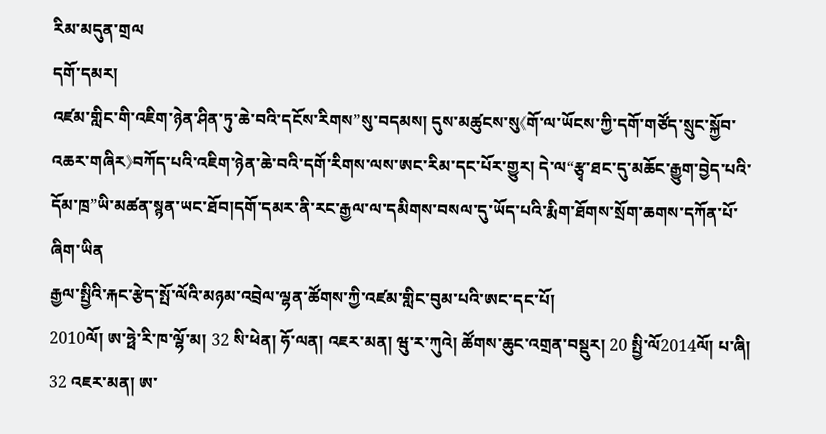རིམ་མདུན་གྲལ
དགོ་དམར།
འཛམ་གླིང་གི་འཇིག་ཉེན་ཤིན་ཏུ་ཆེ་བའི་དངོས་རིགས”སུ་བདམས། དུས་མཚུངས་སུ《གོ་ལ་ཡོངས་ཀྱི་དགོ་གཙོད་སྲུང་སྐྱོབ་འཆར་གཞིར》བཀོད་པའི་འཇིག་ཉེན་ཆེ་བའི་དགོ་རིགས་ལས་ཨང་རིམ་དང་པོར་གྱུར། དེ་ལ“རྩྭ་ཐང་དུ་མཆོང་རྒྱུག་བྱེད་པའི་དོམ་ཁྲ”ཡི་མཚན་སྙན་ཡང་ཐོབ།དགོ་དམར་ནི་རང་རྒྱལ་ལ་དམིགས་བསལ་དུ་ཡོད་པའི་རྨིག་ཐོགས་སྲོག་ཆགས་དཀོན་པོ་ཞིག་ཡིན
རྒྱལ་སྤྱིའི་རྐང་རྩེད་སྤོ་ལོའི་མཉམ་འབྲེལ་ལྷན་ཚོགས་ཀྱི་འཛམ་གླིང་བུམ་པའི་ཨང་དང་པོ།
2010ལོ། ཨ་ཧྥེ་རི་ཁ་ལྷོ་མ། 32 སི་ཕེན། ཧོ་ལན། འཇར་མན། ཝུ་ར་ཀུའེ། ཚོགས་ཆུང་འགྲན་བསྡུར། 20 སྤྱི་ལོ2014ལོ། པ་ཞི། 32 འཇར་མན། ཨ་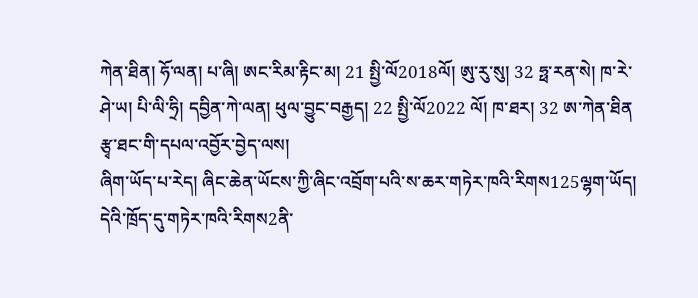ཀེན་ཐིན། ཧོ་ལན། པ་ཞི། ཨང་རིམ་རྟིང་མ། 21 སྤྱི་ལོ2018ལོ། ཨུ་རུ་སུ། 32 ཧྥ་རན་སེ། ཁ་རེ་ཤེ་ཡ། པི་ལི་ཧྲི། དབྱིན་ཀེ་ལན། ཕུལ་བྱུང་བརྒྱད། 22 སྤྱི་ལོ2022 ལོ། ཁ་ཐར། 32 ཨ་ཀེན་ཐིན
རྩྭ་ཐང་གི་དཔལ་འབྱོར་བྱེད་ལས།
ཞིག་ཡོད་པ་རེད། ཞིང་ཆེན་ཡོངས་ཀྱི་ཞིང་འབྲོག་པའི་ས་ཆར་གཏེར་ཁའི་རིགས125ལྷག་ཡོད། དེའི་ཁྲོད་དུ་གཏེར་ཁའི་རིགས2ནི་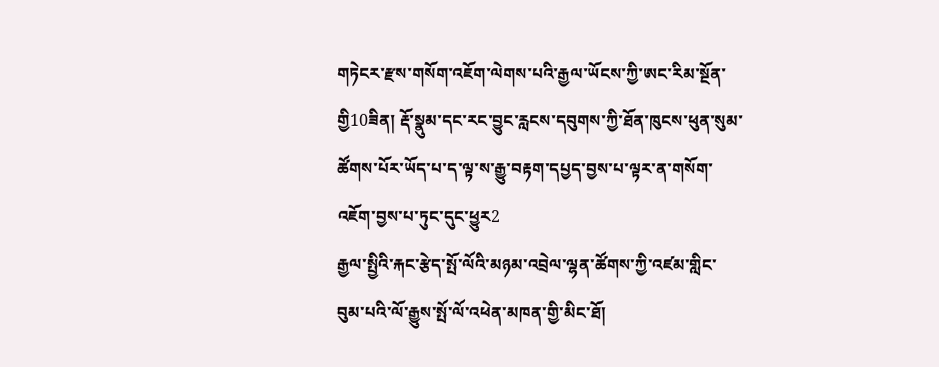གཏེངར་རྫས་གསོག་འཇོག་ལེགས་པའི་རྒྱལ་ཡོངས་ཀྱི་ཨང་རིམ་སྔོན་གྱི10ཟིན། རྡོ་སྣུམ་དང་རང་བྱུང་རླངས་དབུགས་ཀྱི་ཐོན་ཁུངས་ཕུན་སུམ་ཚོགས་པོར་ཡོད་པ་ད་ལྟ་ས་རྒྱུ་བརྟག་དཔྱད་བྱས་པ་ལྟར་ན་གསོག་འཇོག་བྱས་པ་ཏུང་དུང་ཕྱུར2
རྒྱལ་སྤྱིའི་རྐང་རྩེད་སྤོ་ལོའི་མཉམ་འབྲེལ་ལྷན་ཚོགས་ཀྱི་འཛམ་གླིང་བུམ་པའི་ལོ་རྒྱུས་སྤོ་ལོ་འཕེན་མཁན་གྱི་མིང་ཐོ།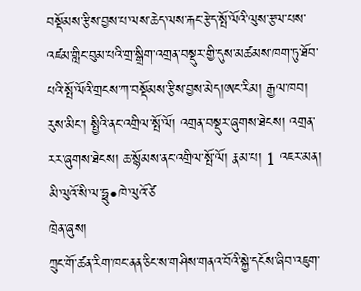བསྡོམས་རྩིས་བྱས་པ་ལས་ཆེད་ལས་རྐང་རྩེད་སྤོ་ལོའི་ལུས་རྩལ་པས་འཛམ་གླིང་བུམ་པའི་གྲ་སྒྲིག་འགྲན་བསྡུར་གྱི་དུས་མཚམས་ཁག་ཏུ་ཐོབ་པའི་སྤོ་ལོའི་གྲངས་ཀ་བསྡོམས་རྩིས་བྱས་མེད།ཨང་རིམ། རྒྱལ་ཁབ། རུས་མིང་། སྤྱིའི་ནང་འགྲིལ་སྤོ་ལོ། འགྲན་བསྡུར་ཞུགས་ཐེངས། འགྲན་རར་ཞུགས་ཐེངས། ཆ་སྙོམས་ནང་འགྲིལ་སྤོ་ལོ། རྣམ་པ། 1 འཇར་མན། མི་ལུའོ་སི་ལ་ཧྥུ•ཁེ་ལུའོ་ཙེ
ཁྲེན་ཞུས།
ཀྲུང་གོ་ཚན་རིག་ཁང་ནན་ཅིང་ས་གཤིས་གནའ་བོའི་སྐྱེ་དངོས་ཞིབ་འཇུག་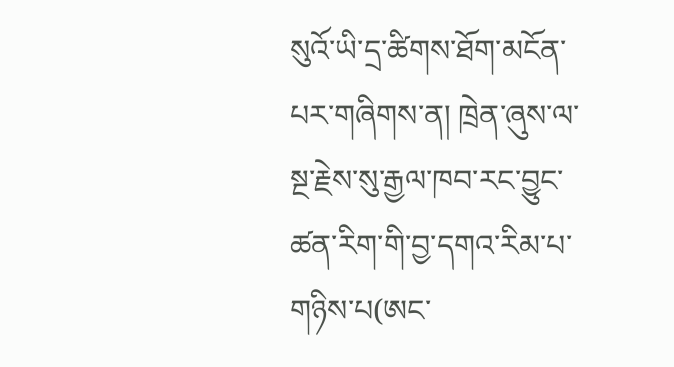སུའོ་ཡི་དྲ་ཚིགས་ཐོག་མངོན་པར་གཞིགས་ན། ཁྲེན་ཞུས་ལ་སྔ་རྗེས་སུ་རྒྱལ་ཁབ་རང་བྱུང་ཚན་རིག་གི་བྱ་དགའ་རིམ་པ་གཉིས་པ(ཨང་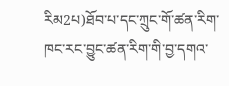རིམ2པ)ཐོབ་པ་དང་ཀྲུང་གོ་ཚན་རིག་ཁང་རང་བྱུང་ཚན་རིག་གི་བྱ་དགའ་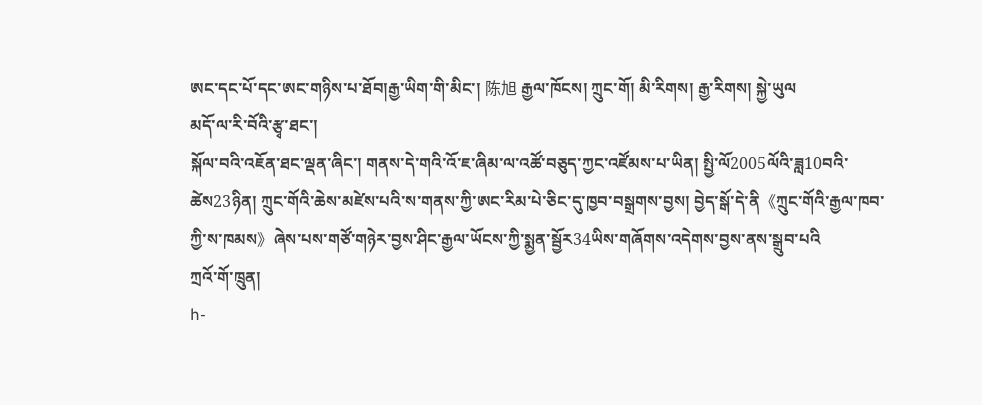ཨང་དང་པོ་དང་ཨང་གཉིས་པ་ཐོབ།རྒྱ་ཡིག་གི་མིང་། 陈旭 རྒྱལ་ཁོངས། ཀྲུང་གོ། མི་རིགས། རྒྱ་རིགས། སྐྱེ་ཡུལ
མདོ་ལ་རི་བོའི་རྩྭ་ཐང་།
སྐོལ་བའི་འཇོན་ཐང་ལྡན་ཞིང་། གནས་དེ་གའི་འོ་ཇ་ཞིམ་ལ་འཚོ་བཅུད་ཀྱང་འཛོམས་པ་ཡིན། སྤྱི་ལོ2005ལོའི་ཟླ10བའི་ཚེས23ཉིན། ཀྲུང་གོའི་ཆེས་མཛེས་པའི་ས་གནས་ཀྱི་ཨང་རིམ་པེ་ཅིང་དུ་ཁྱབ་བསྒྲགས་བྱས། བྱེད་སྒོ་དེ་ནི《ཀྲུང་གོའི་རྒྱལ་ཁབ་ཀྱི་ས་ཁམས》ཞེས་པས་གཙོ་གཉེར་བྱས་ཤིང་རྒྱལ་ཡོངས་ཀྱི་སྨྱན་སྦྱོར34ཡིས་གཞོགས་འདེགས་བྱས་ནས་སྒྲུབ་པའི
ཀྲའོ་གོ་ཁྲུན།
h-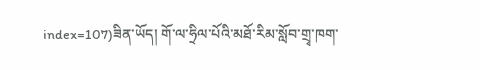index=107)ཟིན་ཡོད། གོ་ལ་ཧྲིལ་པོའི་མཐོ་རིམ་སློབ་གྲྭ་ཁག་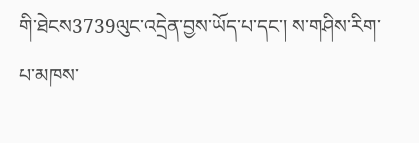གི་ཐེངས3739ལུང་འདྲེན་བྱས་ཡོད་པ་དང་། ས་གཤིས་རིག་པ་མཁས་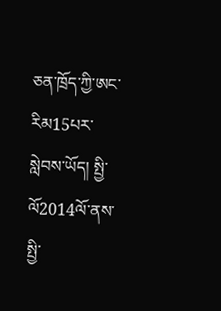ཅན་ཁྲོད་ཀྱི་ཨང་རིམ15པར་སླེབས་ཡོད། སྤྱི་ལོ2014ལོ་ནས་སྤྱི་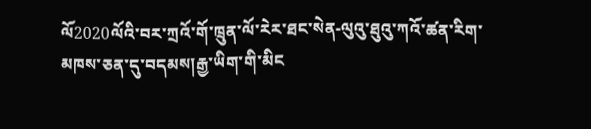ལོ2020ལོའི་བར་ཀྲའོ་གོ་ཁྲུན་ལོ་རེར་ཐང་སེན-ལུའུ་ཐུའུ་ཀའོ་ཚན་རིག་མཁས་ཅན་དུ་བདམས།རྒྱ་ཡིག་གི་མིང